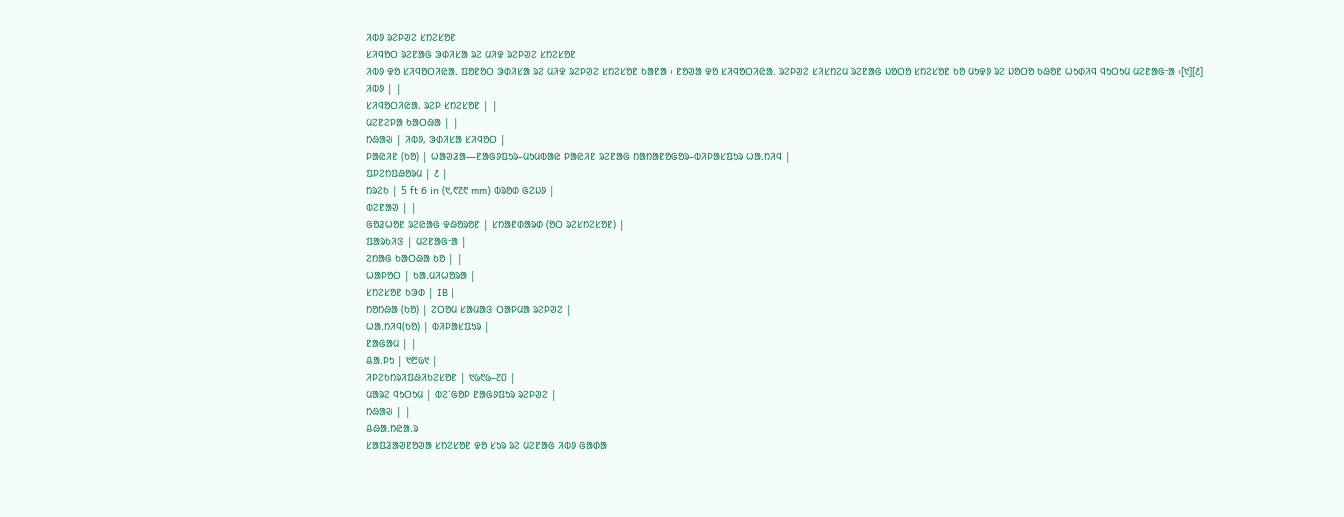ᱤᱵᱽ ᱨᱮᱞᱣᱮ ᱥᱴᱮᱥᱚᱱ
ᱥᱤᱧᱚᱛ ᱨᱮᱱᱟᱜ ᱳᱰᱤᱥᱟ ᱨᱮ ᱢᱤᱫ ᱨᱮᱞᱣᱮ ᱥᱴᱮᱥᱚᱱ
ᱤᱵᱽ ᱫᱚ ᱥᱤᱧᱚᱛᱤᱭᱟᱹ ᱯᱚᱱᱚᱛ ᱳᱰᱤᱥᱟ ᱨᱮ ᱢᱤᱫ ᱨᱮᱞᱣᱮ ᱥᱴᱮᱥᱚᱱ ᱠᱟᱱᱟ ᱾ ᱱᱚᱣᱟ ᱫᱚ ᱥᱤᱧᱚᱛᱤᱭᱟᱹ ᱨᱮᱞᱣᱮ ᱥᱤᱥᱴᱮᱢ ᱨᱮᱱᱟᱜ ᱡᱚᱛᱚ ᱥᱴᱮᱥᱚᱱ ᱠᱚ ᱢᱩᱫᱽ ᱨᱮ ᱡᱚᱛᱚ ᱠᱷᱚᱱ ᱦᱩᱰᱤᱧ ᱧᱩᱛᱩᱢ ᱢᱮᱱᱟᱜᱼᱟ ᱾[᱑][᱒]
ᱤᱵᱽ | |
ᱥᱤᱧᱚᱛᱤᱭᱟᱹ ᱨᱮᱞ ᱥᱴᱮᱥᱚᱱ | |
ᱢᱮᱱᱮᱞᱟ ᱠᱟᱛᱷᱟ | |
ᱴᱷᱟᱶ | ᱤᱵᱽ, ᱳᱰᱤᱥᱟ ᱥᱤᱧᱚᱛ |
ᱞᱟᱭᱤᱱ (ᱠᱚ) | ᱦᱟᱣᱲᱟ—ᱱᱟᱜᱽᱯᱩᱨ–ᱢᱩᱢᱵᱟᱭ ᱞᱟᱭᱤᱱ ᱨᱮᱱᱟᱜ ᱴᱟᱴᱟᱱᱚᱜᱚᱨ–ᱵᱤᱞᱟᱥᱯᱩᱨ ᱦᱟᱹᱴᱤᱧ |
ᱯᱞᱮᱴᱯᱷᱚᱨᱢ | ᱒ |
ᱴᱨᱮᱠ | 5 ft 6 in (᱑,᱖᱗᱖ mm) ᱵᱨᱚᱰ ᱜᱮᱡᱽ |
ᱵᱮᱱᱟᱣ | |
ᱜᱚᱲᱦᱚᱱ ᱨᱮᱭᱟᱜ ᱫᱷᱚᱨᱚᱱ | ᱥᱴᱟᱱᱰᱟᱨᱰ (ᱚᱛ ᱨᱮᱥᱴᱮᱥᱚᱱ) |
ᱯᱟᱨᱠᱤᱝ | ᱢᱮᱱᱟᱜᱼᱟ |
ᱮᱴᱟᱜ ᱠᱟᱛᱷᱟ ᱠᱚ | |
ᱦᱟᱞᱚᱛ | ᱠᱟᱹᱢᱤᱦᱚᱨᱟ |
ᱥᱴᱮᱥᱚᱱ ᱠᱳᱰ | IB |
ᱴᱚᱴᱷᱟ (ᱠᱚ) | ᱮᱛᱚᱢ ᱥᱟᱢᱟᱝ ᱛᱟᱞᱢᱟ ᱨᱮᱞᱣᱮ |
ᱦᱟᱹᱴᱤᱧ(ᱠᱚ) | ᱵᱤᱞᱟᱥᱯᱩᱨ |
ᱱᱟᱜᱟᱢ | |
ᱪᱟᱹᱞᱩ | ᱑᱘᱙᱑ |
ᱤᱞᱮᱠᱴᱨᱤᱯᱷᱤᱠᱮᱥᱚᱱ | ᱑᱙᱖᱙–᱗᱐ |
ᱢᱟᱨᱮ ᱧᱩᱛᱩᱢ | ᱵᱮᱸᱜᱚᱞ ᱱᱟᱜᱽᱯᱩᱨ ᱨᱮᱞᱣᱮ |
ᱴᱷᱟᱶ | |
ᱪᱷᱟᱹᱴᱭᱟᱹᱨ
ᱥᱟᱯᱲᱟᱣᱱᱚᱣᱟ ᱥᱴᱮᱥᱚᱱ ᱫᱚ ᱥᱩᱨ ᱨᱮ ᱢᱮᱱᱟᱜ ᱤᱵᱽ ᱜᱟᱰᱟ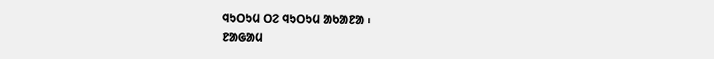ᱧᱩᱛᱩᱢ ᱛᱮ ᱧᱩᱛᱩᱢ ᱟᱠᱟᱱᱟ ᱾
ᱱᱟᱜᱟᱢ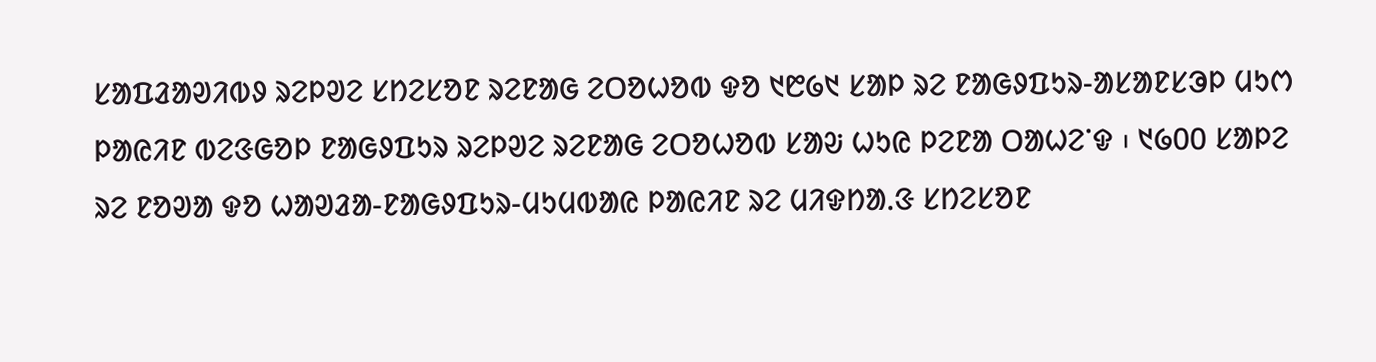ᱥᱟᱯᱲᱟᱣᱤᱵᱽ ᱨᱮᱞᱣᱮ ᱥᱴᱮᱥᱚᱱ ᱨᱮᱱᱟᱜ ᱮᱛᱚᱦᱚᱵ ᱫᱚ ᱑᱘᱙᱑ ᱥᱟᱞ ᱨᱮ ᱱᱟᱜᱽᱯᱩᱨ-ᱟᱥᱟᱱᱥᱳᱞ ᱢᱩᱬ ᱞᱟᱭᱤᱱ ᱵᱮᱝᱜᱚᱞ ᱱᱟᱜᱽᱯᱩᱨ ᱨᱮᱞᱣᱮ ᱨᱮᱱᱟᱜ ᱮᱛᱚᱦᱚᱵ ᱥᱟᱶ ᱦᱩᱭ ᱞᱮᱱᱟ ᱛᱟᱦᱮᱸᱫ ᱾ ᱑᱙᱐᱐ ᱥᱟᱞᱮ ᱨᱮ ᱱᱚᱣᱟ ᱫᱚ ᱦᱟᱣᱲᱟ-ᱱᱟᱜᱽᱯᱩᱨ-ᱢᱩᱢᱵᱟᱭ ᱞᱟᱭᱤᱱ ᱨᱮ ᱢᱤᱫᱴᱟᱹᱝ ᱥᱴᱮᱥᱚᱱ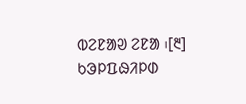ᱵᱮᱱᱟᱣ ᱮᱱᱟ ᱾[᱓]
ᱠᱳᱞᱯᱷᱤᱞᱰ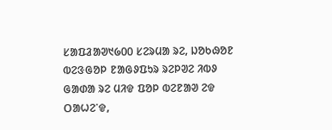ᱥᱟᱯᱲᱟᱣ᱑᱙᱐᱐ ᱥᱮᱨᱢᱟ ᱨᱮ, ᱡᱚᱠᱷᱚᱱ ᱵᱮᱝᱜᱚᱞ ᱱᱟᱜᱽᱯᱩᱨ ᱨᱮᱞᱣᱮ ᱤᱵᱽ ᱜᱟᱰᱟ ᱨᱮ ᱢᱤᱫ ᱯᱚᱞ ᱵᱮᱱᱟᱣ ᱮᱫ ᱛᱟᱦᱮᱸᱫ,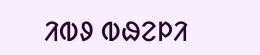ᱤᱵᱽ ᱵᱷᱮᱞᱤ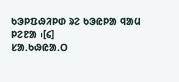ᱠᱳᱞᱯᱷᱤᱞᱰ ᱨᱮ ᱠᱳᱭᱞᱟ ᱧᱟᱢ ᱞᱮᱱᱟ ᱾[᱔]
ᱥᱟᱹᱠᱷᱭᱟᱹᱛ